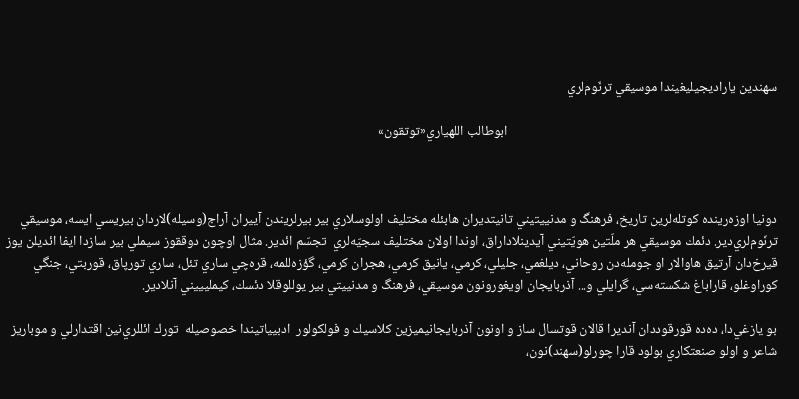سهندين ياراديجيليغيندا موسيقي ترنّوم‌لري

                                                                                       ابوطالب اللهياري«توتقون»



دونيا اوزه‌رينده كوتله‌لرين تاريخ، فرهنگ و مدنييتيني تانيتديران هابئله مختليف اولوسلاري بير بيرلريندن آييران آراج(وسيله)لاردان بيريسي ايسه، موسيقي ترنّوم‌لري‌دير. دئمك موسيقي هر ملّتين هويّتيني آيدينلاداراق، اوندا اولان مختليف سجيّه‌لري  تجسّم ائدير. مثال اوچون دوققوز سيملي بير سازدا ايفا ائديلن يوز قيرخ‌دان آرتيق هاوالار او جومله‌دن روحاني، ديلغمي، جليلي، كرمي، يانيق كرمي، هجران كرمي، گؤزه‌للمه، قره‌چي ساري تئل، ساري تورپاق، قوربتي، جنگي كوراوغلو، قاراباغ شكسته‌سي، گرايلي و... آذربايجان اويغورونون موسيقي، فرهنگ و مدنييتي بير يوللوقلا دئسك، كيمليييني آنلادير.

بو يازغي‌دا، ده‌ده قورقوددان آنديرا قالان قوتسال ساز و اونون آذربايجانيميزين كلاسيك و فولكولور  ادبيياتيندا خصوصيله  تورك ائللري‌نين اقتدارلي و موباريز شاعر و اولو صنعتكاري بولود قارا چورلو(سهند)نون،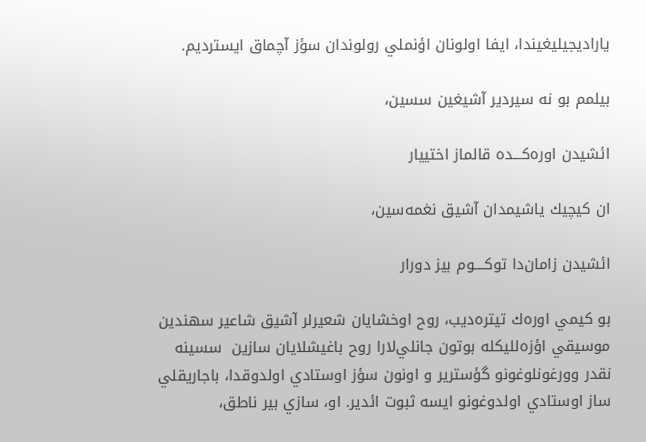ياراديجيليغيندا، ايفا اولونان اؤنملي رولوندان سؤز آچماق ايسترديم.

بيلمم بو نه سيردير آشيغين سسين،

ائشيدن اوره‌كـــده قالماز اختييار

ان كيچيك ياشيمدان آشيق نغمه‌سين،

ائشيدن زامان‌دا توكــــوم بيز دورار

بو كيمي اوره‌ك تيتره‌ديب، روح اوخشايان شعيرلر آشيق شاعير سهندين موسيقي اؤزه‌لليكله بوتون جانلي‌لارا روح باغيشلايان سازين  سسينه نقدر وورغونلوغونو گؤسترير و اونون سؤز اوستادي اولدوقدا، باجاريقلي ساز اوستادي اولدوغونو ايسه ثبوت ائدير. او، سازي بير ناطق،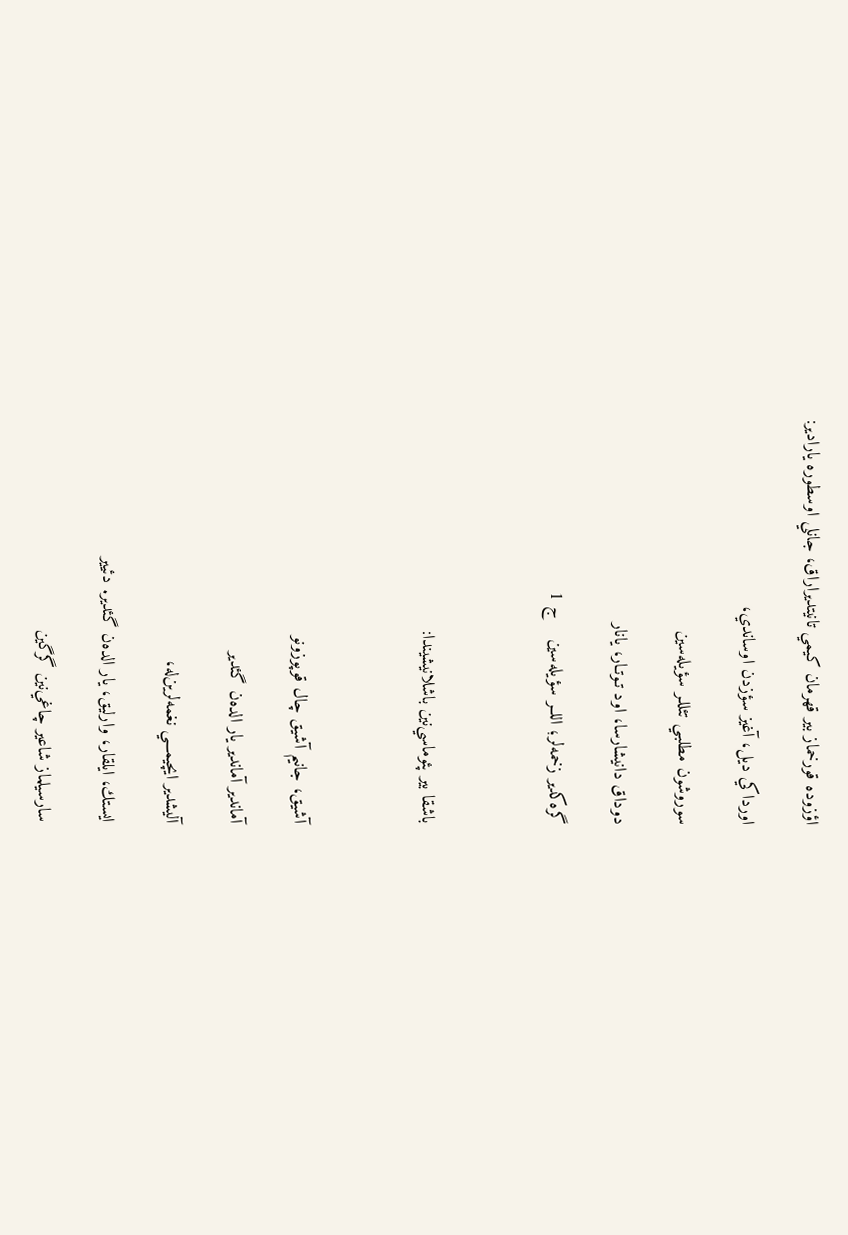اؤزوده قورخماز بير قهرمان كيمي تانيتديراراق، جانلي اوسطوره يارادير:

اورداكي ديل، آغيز سؤزدن اوساندي،

سوروشون مطلبـي تئللـر سؤيله‌سين

دوداق دانيشارسا، اود تـوتـار، يانار

گره‌كدير زخمه‌لر؛ اللــر سؤيله‌سين    ج 1



باشقا بير پئوماسي‌نين باشلانيشيندا:



آشيق، جانيم آشيق چال قوپوزونو

آماندير آماندير يار الده‌ن گئدير

آليشدير ايچيمـــي نغمه‌لرين‌له،

ايستك، ايلقار، وارليق، يار الده‌ن گئدير. دئيير

سارسيلماز شاعير چاغي‌نين گرگين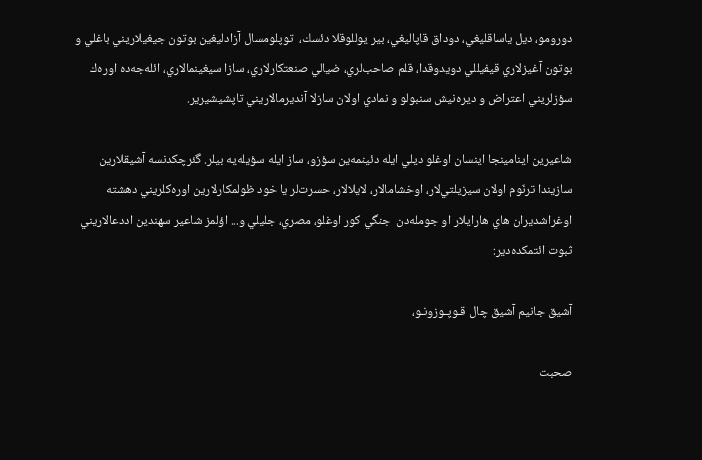دورومو، ديل ياساقليغي، دوداق قاپاليغي، بير يوللوقلا دئسك،  توپلومسال آزادليغين بوتون جيغيلاريني باغلي و بوتون آغيزلاري قيفيللي دويدوقدا، قلم صاحب‌لري، ضيالي صنعتكارلاري، سازا سيغينمالاري، ائله‌جه‌ده اوره‌ك سؤزلريني اعتراض و ديره‌نيش سنبولو و نمادي اولان سازلا آنديرمالاريني تاپشيشيرير.

شاعيرين اينامينجا اينسان اوغلو ديلي ايله دئينمه‌ين سؤزو، ساز ايله سؤيله‌يه بيلر. گئرچكدنسه آشيقلارين سازيندا ترنّوم اولان سيزيلتي‌لار، اوخشامالار، لايلالار، حسرت‌لر يا خود ظولمكارلارين اوره‌كلريني دهشته اوغراشديران هاي هارايلار او جومله‌دن  جنگي كور اوغلو، مصري، جليلي و... اؤلمز شاعير سهندين اددعالاريني ثبوت ائتمكده‌دير:

آشيق جانيم آشيق چال قـوپـوزونـو،

صحبت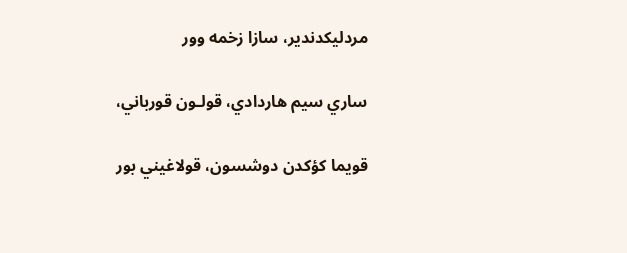مردليكدندير، سازا زخمه وور

ساري سيم هاردادي، قولـون قورباني،

قويما كؤكدن دوشسون، قولاغيني بور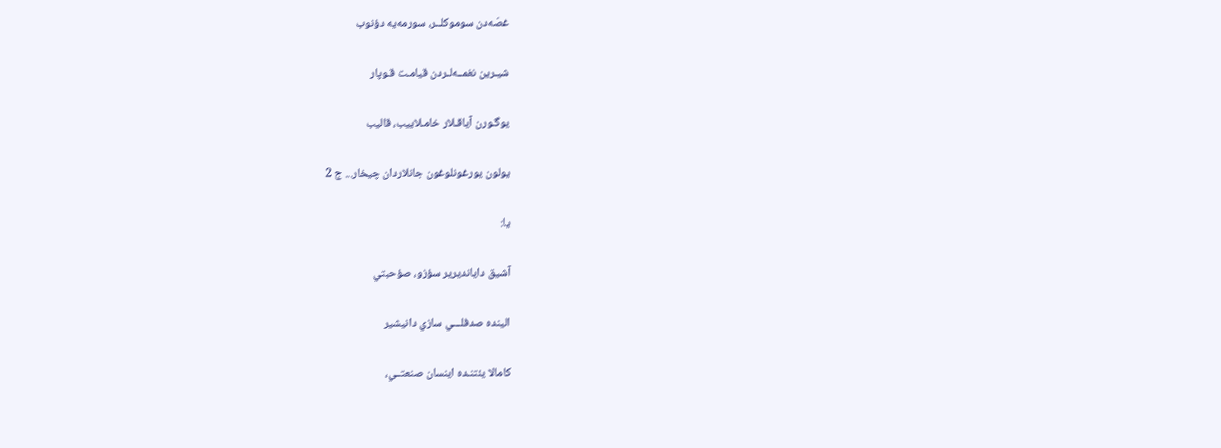غصّه‌دن سوموكلــر، سورمه‌يه دؤنوب

شيـرين نغمــه‌لـردن قيامـت قـوپار

يوگـورن آياقـلار خامـلاييب، قاليب

يولون يورغونلوغون جانلاردان چيخار... ج 2

يا:

آشيق دايانديرير سؤزو، صؤحبتي

الينده صدفلـــي سازي دانيشير

كامالا يئتنـده اينسان صنعتــي،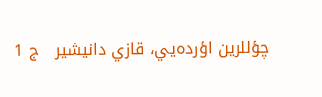چؤللرين اؤرده‌يي، قازي دانيشير   ج 1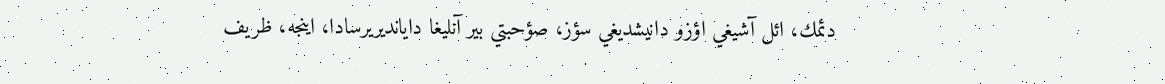دئمك، ائل آشيغي اؤزو دانيشديغي سؤز، صؤحبتي بير آنليغا دايانديريرسادا، اينجه، ظريف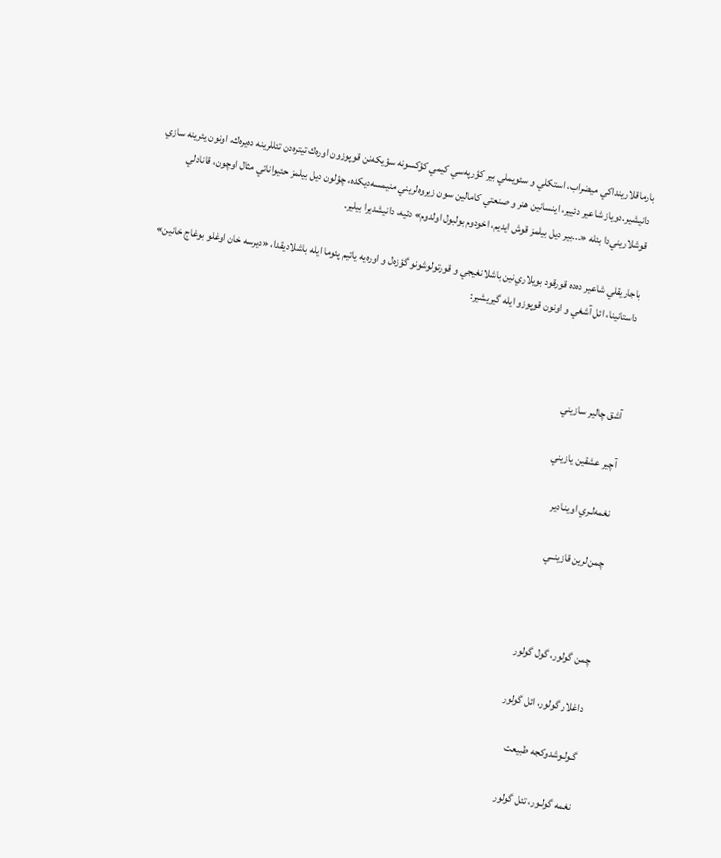بارماقلارينداكي ميضراب، استكلي و سئويملي بير كؤرپه‌سي كيمي كؤكسونه سؤيكه‌نن قوپوزون اوره‌ك تيتره‌دن تئللرينه ده‌يره‌ك، اونون يئرينه سازي دانيشير.دوياز شاعير دئيير، اينسانين هنر و صنعتي كامالين سون زيروه‌لريني منيمسه‌ديكده، چؤلون ديل بيلمز حئيواناتي مثال اوچون، قانادلي قوشلاريني‌دا بئله «...بير ديل بيلمز قوش ايديم، اخودوم بولبول اولدوم» دئيه، دانيشديرا بيلير.

باجاريقلي شاعير ده‌ده قورقود بويلاري‌نين باشلانغيجي و قورتولوشونو گؤزه‌ل و اوره‌يه ياتيم پئوما ايله باشلاديقدا، «ديرسه خان اوغلو بوغاج خانين» داستانينا، ائل آشغي و اونون قوپوزو ايله گيريشير:



 آشق چالير سازيني

آچير عشقين يازيني

نغمه‌لـري اوينـادير

چمن‌لرين قازينــي



چمن گولور، گول گولور

داغلار گولور، ائل گولور

گـولـوشدوكجه طبيعت

نغمه گولـور، تئل گولور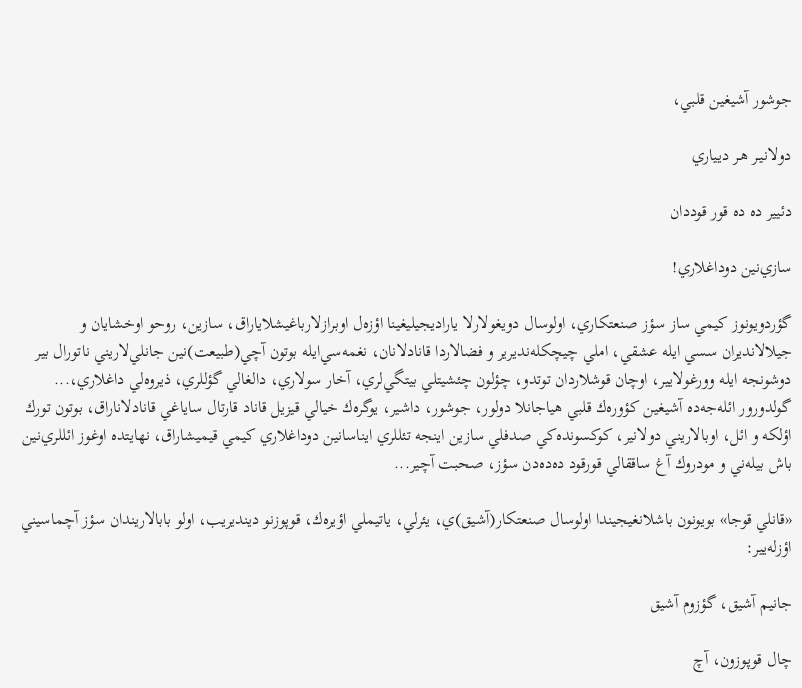جوشور آشيغين قلبي،

دولانيـر هـر ديياري

دئيير ده ده قور قوددان

سازي‌نين دوداغلاري!

گؤردويونوز كيمي ساز سؤز صنعتكاري، اولوسال دويغولارلا ياراديجيليغينا اؤزه‌ل اوبرازلارباغيشلاياراق، سازين، روحو اوخشايان و جيلالانديران سسي ايله عشقي، املي چيچكله‌نديرير و فضالاردا قانادلانان، نغمه‌سي‌ايله بوتون آچي(طبيعت)نين جانلي‌لاريني ناتورال بير دوشونجه ايله وورغولايير، اوچان قوشلاردان توتدو، چؤلون چئشيتلي بيتگي‌لري، آخار سولاري، دالغالي گؤللري، ذيروه‌لي داغلاري،... گولدورور ائله‌جه‌ده آشيغين كؤوره‌ك قلبي هياجانلا دولور، جوشور، داشير، يوگره‌ك خيالي قيزيل قاناد قارتال ساياغي قانادلاناراق، بوتون تورك اؤلكه و ائل، اوبالاريني دولانير، كوكسونده‌كي صدفلي سازين اينجه تئللري ايناسانين دوداغلاري كيمي قيميشاراق، نهايتده اوغوز ائللري‌نين باش بيله‌ني و مودروك آغ ساققالي قورقود ده‌ده‌دن سؤز، صحبت آچير...

«قانلي قوجا» بويونون باشلانغيجيندا اولوسال صنعتكار(آشيق)ي، يئرلي، ياتيملي اؤيره‌ك، قوپوزنو دينديريب، اولو بابالاريندان سؤز آچماسيني اؤزله‌يير:

جانيم آشيق، گؤزوم آشيق

چال قوپوزون، آچ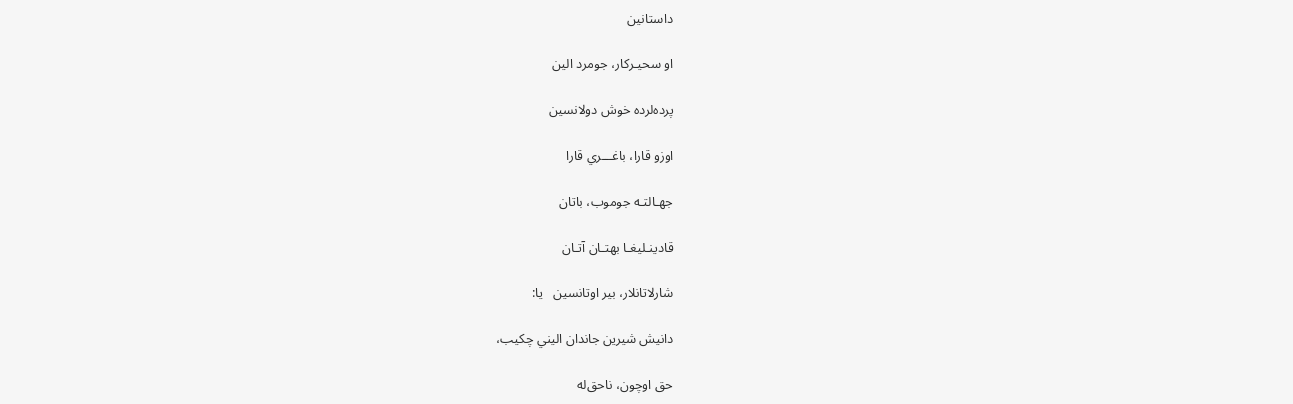داستانين

او سحيـركار، جومرد الين

پرده‌لرده خوش دولانسين

اوزو قارا، باغـــري قارا

جهـالتـه جوموب، باتان

قادينـليغـا بهتـان آتـان

شارلاتانلار، بير اوتانسين   يا:

دانيش شيرين جاندان اليني چكيب،

حق اوچون، ناحق‌له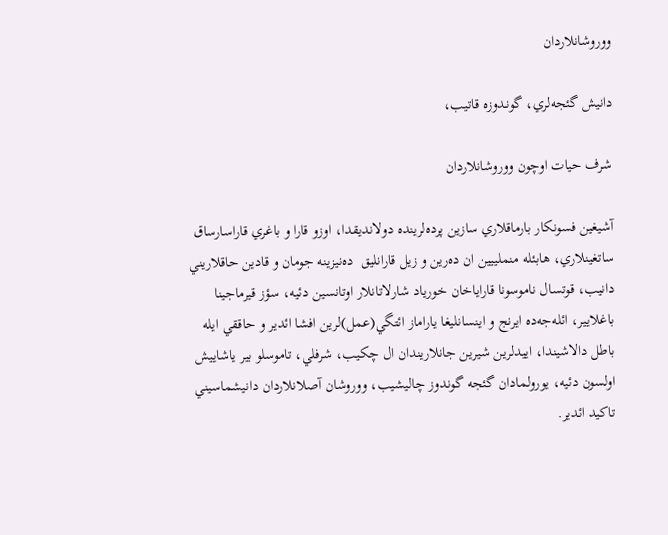ووروشانلاردان

دانيش گئجه‌لري، گونـدوزه قاتيب،

شرف حيات اوچون ووروشانلاردان

آشيغين فسونكار بارماقلاري سازين پرده‌لرينده دولانديقدا، اوزو قارا و باغري قاراسارساق ساتغينلاري، هابئله منملييين ان ده‌رين و زيل قارانليق  ده‌نيزينه جومان و قادين حاقلاريني دانيب، قوتسال ناموسونا قاراياخان خورياد شارلاتانلار اوتانسين دئيه، سؤز قيرماجينا باغلايير، ائله‌جه‌ده ايرنج و اينسانليغا ياراماز ائتگي(عمل)لرين افشا ائدير و حاققي ايله باطل دالاشيندا، اييدلرين شيرين جانلاريندان ال چكيب، شرفلي، تاموسلو بير ياشاييش اولسون دئيه، يورولمادان گئجه گوندوز چاليشيب، ووروشان آصلانلاردان دانيشماسيني تاكيد ائدير.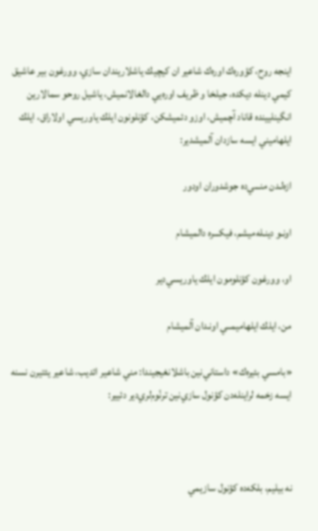اينجه روح، كؤوره‌ك اوره‌ك شاعير ان كيچيك ياشلاريندان سازي، وورغون بير عاشيق كيمي دينله ديكده، جيلخا و ظريف اوره‌يي دالغالانميش، ياشيل روحو سمالارين انگينليينده قاناد آچميش، اوزو دئميشكن، كؤنلونون ايلك ياوريسي اولاراق، ايلك ايلهاميني ايسه سازدان آلميشدير:

ازه‌لـدن منـــي‌ده جوشدوران اودور

اونـو دينـله‌ميشم، فيكـــره دالميشام

او، وورغون كؤنلومون ايلك ياوريسي‌دير

من، ايلك ايلهاميمــي اونـدان آلميشام

«بامسي بئيره‌ك» داستاني‌نين باشلانغيجيندا: مني شاعير ائديب، شاعير يئتيرن نسنه ايسه زخمه لراينله‌دن كؤنول سازي‌نين ترنّوم‌لري‌دير دئيير:



نه بيليم، بلكه‌ده كؤنول سازيمي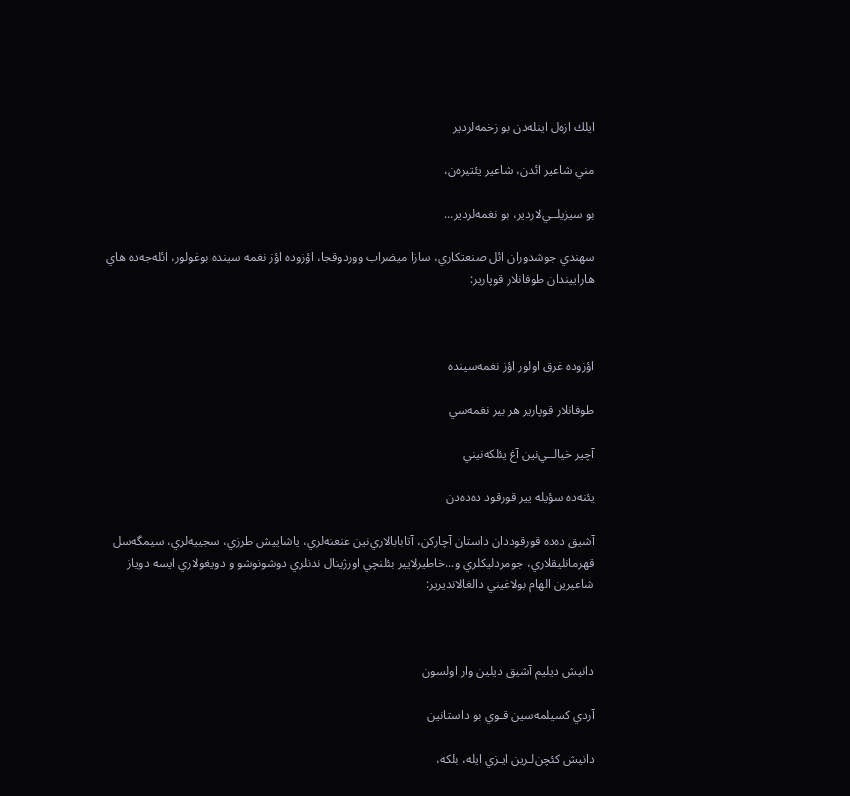ايلك ازه‌ل اينله‌دن بو زخمه‌لردير

مني شاعير ائدن، شاعير يئتيره‌ن،

بو سيزيلــي‌لاردير، بو نغمه‌لردير...

سهندي جوشدوران ائل صنعتكاري، سازا ميضراب ووردوقجا، اؤزوده اؤز نغمه سينده بوغولور، ائله‌جه‌ده هاي هاراييندان طوفانلار قوپارير:



اؤزوده غرق اولور اؤز نغمه‌سينده

طوفانلار قوپارير هر بير نغمه‌سي

آچير خيالــي‌نين آغ يئلكه‌نيني

يئنه‌ده سؤيله يير قورقود ده‌ده‌دن

آشيق ده‌ده قورقوددان داستان آچاركن، آتابابالاري‌نين عنعنه‌لري، ياشاييش طرزي، سجييه‌لري، سيمگه‌سل قهرمانليقلاري، جومردليكلري و...خاطيرلايير بئلنچي اورژينال ندنلري دوشونوشو و دويغولاري ايسه دوياز شاعيرين الهام بولاغيني دالغالانديرير:



دانيش ديليم آشيق ديلين وار اولسون

آردي كسيلمه‌سين قـوي بو داستانين

دانيش كئچن‌لـرين ايـزي ايله، بلكه،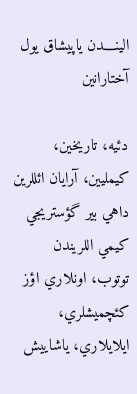الينــــدن ياپيشاق يول آختارانين

دئيه، تاريخين، كيمليين، آرايان ائللرين داهي بير گؤستريجي كيمي اللريندن توتوب، اونلاري اؤز كئچميشلري، ايلايلاري، ياشاييش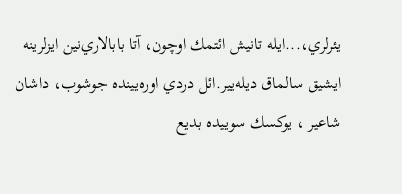يئرلري،...ايله تانيش ائتمك اوچون، آتا بابالاري‌نين ايزلرينه ايشيق سالماق ديله‌يير.ائل دردي اوره‌يينده جوشوب، داشان شاعير ، يوكسك سوييده بديع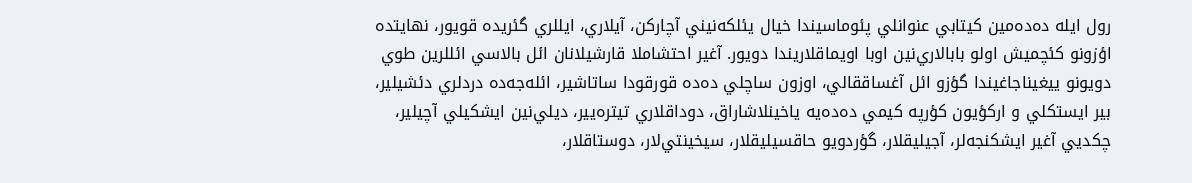رول ايله ده‌ده‌مين كيتابي عنوانلي پئوماسيندا خيال يئلكه‌نيني آچاركن، آيلاري، ايللري گئريده قويور، نهايتده اؤزونو كئچميش اولو بابالاري‌نين اوبا اويماقلاريندا دويور. آغير احتشاملا قارشيلانان ائل بالاسي ائللرين طوي دويونو ييغيناجاغيندا گؤزو ائل آغساققالي، اوزون ساچلي ده‌ده قورقودا ساتاشير، ائله‌جه‌ده دردلري دئشيلير، بير ايستكلي و اركؤيون كؤرپه كيمي ده‌ده‌يه ياخينلاشاراق، دوداقلاري تيتره‌يير، ديلي‌نين ايشكيلي آچيلير، چكديي آغير ايشكنجه‌لر، آجيليقلار، گؤردويو حاقسيليقلار، سيخينتي‌لار، دوستاقلار،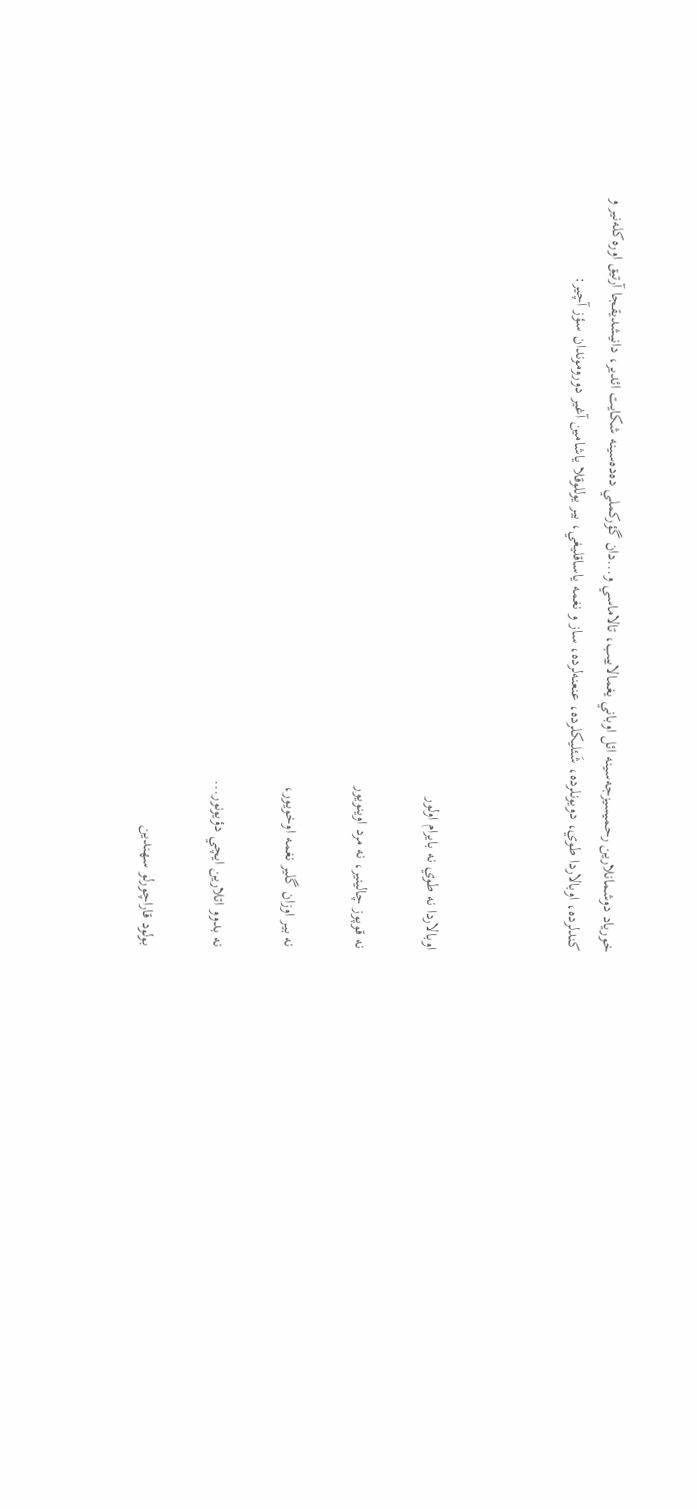خورياد دوشمانلارين رحميسيزجه‌سينه ائل اوباني يغمالاييب، تالاماسي و...دان گؤركملي ده‌ده‌سينه شكايت ائدير، دانيشديقجا آرتيق اوره‌كله‌نير و كندلرده، اوبالاردا طوي، دويونلرده، شَئليكلرده، عنعنه‌لرده، ساز و نغمه ياساقليغي، بير يوللوقلا ياشامين آغير دوروموندان سؤز آچير:



اوبالاردا نه طوي نه بايرام اولور

نه قوپوز چالينير، نه مرد اوينويور

نه بير اوزان گلير نغمه اوخويور،

نه بدوو اتلارين ايچي دؤيونور...

بولود قاراچورلو سهندين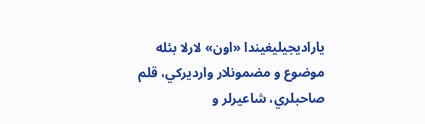ياراديجيليغيندا «اون» لارلا بئله موضوع و مضمونلار وارديركي، قلم صاحبلري، شاعيرلر و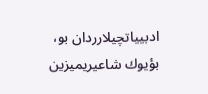ادبيياتچيلارردان بو، بؤيوك شاعيريميزين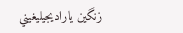زنگين ياراديجيليغيني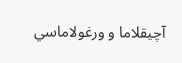آچيقلاما و ورغولاماسي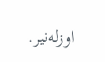اوزله‌نير.